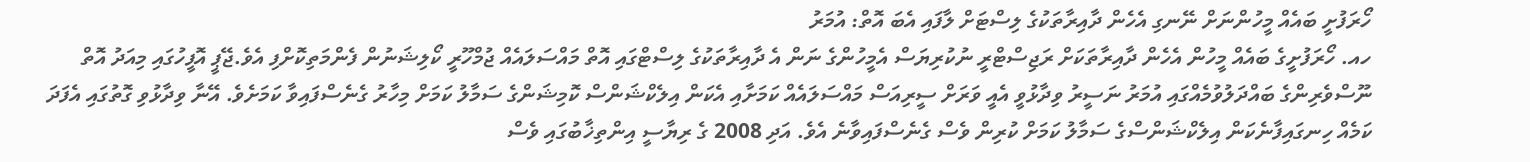ހޯރަފުށީ ބައެއް މީހުންނަށް ނޭނގި އެހެން ދާއިރާތަކުގެ ލިސްޓަށް ލާފައި އެބަ އޮތް: އުމަރު
ހއ. ހޯރަފުށީގެ ބައެއް މީހުން އެހެން ދާއިރާތަކަށް ރަޖިސްޓްރީ ނުކުރިޔަސް އެމީހުންގެ ނަން އެ ދާއިރާތަކުގެ ލިސްޓްގައި އޮތް މައްސަލައެއް ޖުމްހޫރީ ކޯލިޝަނުން ފެންމަތިކޮށްފި އެވެ.ޖޭޕީ އޮފީހުގައި މިއަދު އޮތް ނޫސްވެރިންގެ ބައްދަލުވުމެއްގައި އުމަރު ނަސީރު ވިދާޅުވީ އެއީ ވަރަށް ސީރިއަސް މައްސަލައެއް ކަމަށާއި އެކަން އިލެކްޝަންސް ކޮމިޝަންގެ ސަމާލު ކަމަށް މިހާރު ގެނެސްފައިވާ ކަމަށެވެ. އޭނާ ވިދާޅުވި ގޮތުގައި އެފަދަ ކަމެއް ހިނގައިފާނެކަން އިލެކްޝަންސްގެ ސަމާލު ކަމަށް ކުރިން ވެސް ގެނެސްފައިވާނެ އެވެ. އަދި 2008 ގެ ރިޔާސީ އިންތިޚާބުގައި ވެސް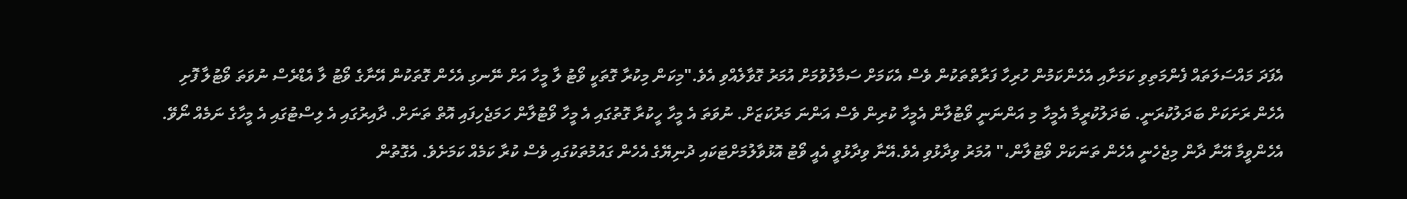އެފަދަ މައްސަލަތައް ފެންމަތިވި ކަމަށާއި އެހެންކަމުން ހުރިހާ ފަރާތްތަކުން ވެސް އެކަމަށް ސަމާލުވުމަށް އުމަރު ގޮވާލެއްވި އެވެ."މިކަން މިކުރާ ގޮތަކީ ވޯޓު ލާ މީހާ އަށް ނޭނގި އެހެން ގޮތަކުން އޭނާގެ ވޯޓު ލާ އެޑްރެސް ނުވަތަ ވޯޓުލާ ފޮށި އެހެން ރަށަކަށް ބަދަލުކުރަނީ. ބަދަލުކުރީމާ އެމީހާ މި އަންނަނީ ވޯޓުލާން އެމީހާ ކުރިން ވެސް އަންނަ މަރުކަޒަށް. ނުވަތަ އެ މީހާ ހީކުރާ ގޮތުގައި އެ މީހާ ވޯޓުލާން ހަމަޖެހިފައި އޮތް ތަނަށް. ދާއިރުގައި އެ ލިސްޓުގައި އެ މީހާގެ ނަމެއް ނޯވޭ. އެހެންވީމާ އޭނާ ދާން މިޖެހެނީ އެހެން ތަނަކަށް ވޯޓުލާން،" އުމަރު ވިދާޅުވި އެވެ.އޭނާ ވިދާޅުވީ އެއީ ވޯޓު އޮޅުވާލުމަށްޓަކައި ދުނިޔޭގެ އެހެން ގައުމުތަކުގައި ވެސް ކުރާ ކަމެއް ކަމަށެވެ. އެގޮތުން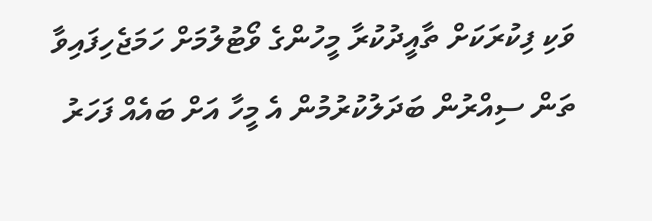ވަކި ފިކުރަކަށް ތާއީދުކުރާ މީހުންގެ ވޯޓުލުމަށް ހަމަޖެހިފައިވާ ތަން ސިއްރުން ބަދަލުކުރުމުން އެ މީހާ އަށް ބައެއް ފަހަރު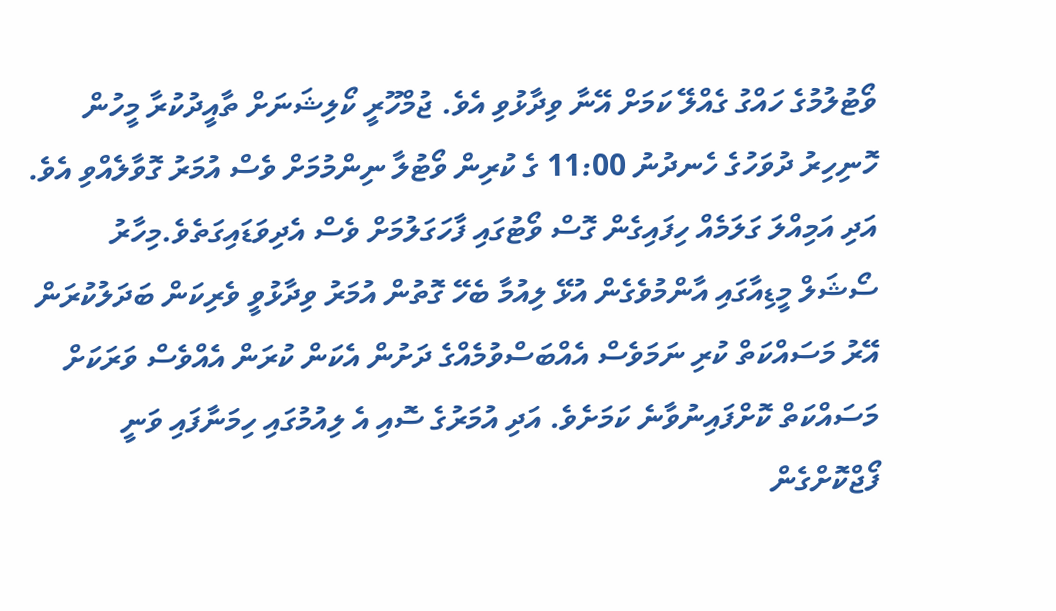ވޯޓުލުމުގެ ހައްގު ގެއްލޭ ކަމަށް އޭނާ ވިދާޅުވި އެވެ. ޖުމްހޫރީ ކޯލިޝަނަށް ތާއީދުކުރާ މީހުން ހޮނިހިރު ދުވަހުގެ ހެނދުނު 11:00 ގެ ކުރިން ވޯޓުލާ ނިންމުމަށް ވެސް އުމަރު ގޮވާލެއްވި އެވެ. އަދި އަމިއްލަ ގަލަމެއް ހިފައިގެން ގޮސް ވޯޓުގައި ފާހަގަލުމަށް ވެސް އެދިވަޑައިގަތެވެ.މިހާރު ސޯޝަލް މީޑިއާގައި އާންމުވެގެން އުޅޭ ލިއުމާ ބެހޭ ގޮތުން އުމަރު ވިދާޅުވީ ވެރިކަން ބަދަލުކުރަން އޭރު މަސައްކަތް ކުރި ނަމަވެސް އެއްބަސްވުމެއްގެ ދަށުން އެކަން ކުރަން އެއްވެސް ވަރަކަށް މަސައްކަތް ކޮށްފައިނުވާނެ ކަމަށެވެ. އަދި އުމަރުގެ ސޮއި އެ ލިއުމުގައި ހިމަނާފައި ވަނީ ފޯޖްކޮށްގެން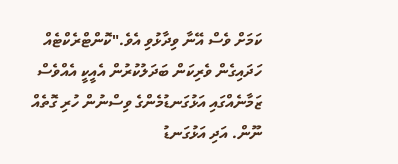ކަމަށް ވެސް އޭނާ ވިދާޅުވި އެވެ."ކޮންޓްރެކްޓެއް ހަދައިގެން ވެރިކަން ބަދަލުކުރުން އެއީކީ އެއްވެސް ޒަމާނެއްގައި އަޅުގަނޑުމެންގެ ވިސްނުން ހުރި ގޮތެއް ނޫން. އަދި އަޅުގަނޑު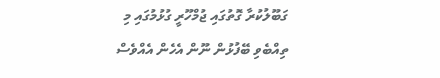ގަބޫލުކުރާ ގޮތުގައި ޖުމްހޫރީ ގުޅުމުގައި މި ތިއްބެވި ބޭފުޅުން ނޫން އެހެން އެއްވެސް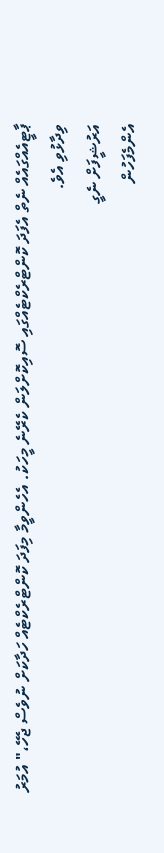ޕާޓީއެއްގައެއް ނެތް އެފަދަ ކޮންޓްރެކްޓެއްގައި ސޮއިކޮށްލަން ކެރޭނެ މީހަކު. އެހެންވީމާ މިފަދަ ކޮންޓްރެކްޓެއް ހަދާކަށް ނުވެސް ޖެހޭ،" އުމަރު ވިދާޅުވި އެވެ.
އަރުޝީފަށް ނެގީ
އެންމެފަހުން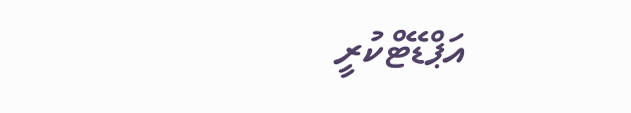އަޕްޑޭޓްކުރީ